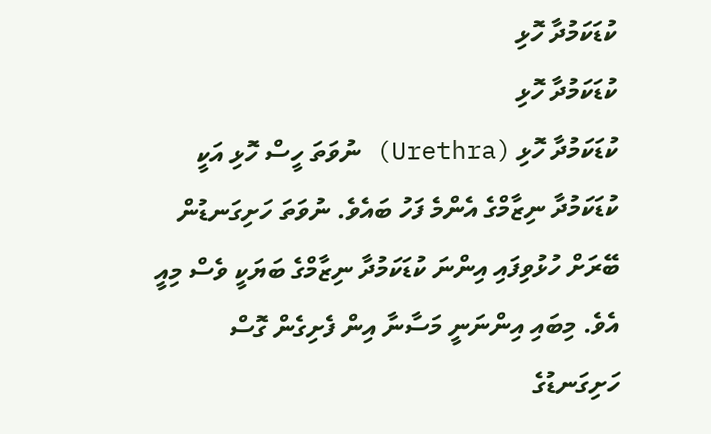ކުޑަކަމުދާ ހޮޅި
ކުޑަކަމުދާ ހޮޅި
ކުޑަކަމުދާ ހޮޅި (Urethra) ނުވަތަ ހީސް ހޮޅި އަކީ ކުޑަކަމުދާ ނިޒާމްގެ އެންމެ ފަހު ބައެވެ. ނުވަތަ ހަށިގަނޑުން ބޭރަށް ހުޅުވިފައި އިންނަ ކުޑަކަމުދާ ނިޒާމްގެ ބަޔަކީ ވެސް މިއީ އެވެ. މިބައި އިންނަނީ މަސާނާ އިން ފެށިގެން ގޮސް ހަށިގަނޑުގެ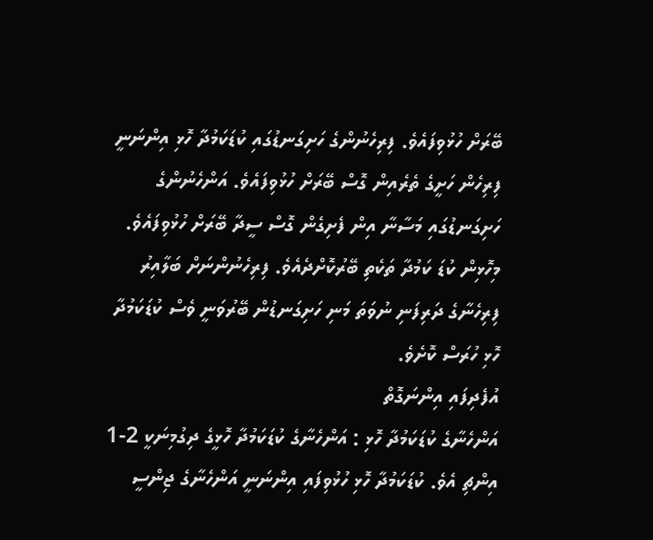ބޭރަށް ހުޅުވިފައެވެ. ފިރިހެނުންގެ ހަށިގަނޑުގައި ކުޑަކަމުދާ ހޮޅި އިންނަނީ ފިރިހެން ހަށީގެ ތެރެއިން ގޮސް ބޭރަށް ހުޅުވިފައެވެ. އަންހެނުންގެ ހަށިގަނޑުގައި މަސާނާ އިން ފެށިގެން ގޮސް ސީދާ ބޭރަށް ހުޅުވިފައެވެ. މިހޮޅިން ކުޑަ ކަމުދާ ތަކެތި ބޭރުކޮށްދެއެވެ. ފިރިހެނުންނަށް ބަލާއިރު ފިރިހެނާގެ ދަރިފަނި ނުވަތަ މަނި ހަށިގަނޑުން ބޭރުވަނީ ވެސް ކުޑަކަމުދާ ހޮޅި ހުރަސް ކޮށެވެ.
އުފެދިފައި އިންނަގޮތް
އަންހެނާގެ ކުޑަކަމުދާ ހޮޅި : އަންހެނާގެ ކުޑަކަމުދާ ހޮޅީގެ ދިގުމިނަކީ 2-1 އިންޗި އެވެ. ކުޑަކަމުދާ ހޮޅި ހުޅުވިފައި އިންނަނީ އަންހެނާގެ ޖިންސީ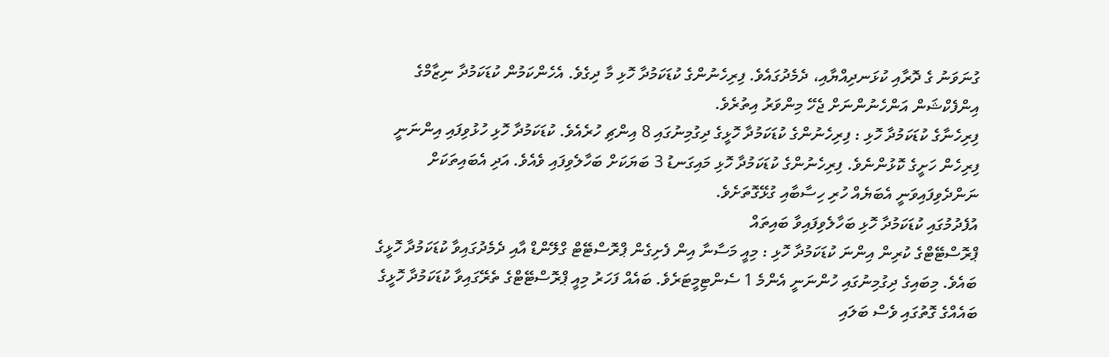ގުނަވަނު ގެ ދޮރާއި ކުޅަނދިއްޔާއި، ދެމެދުގައެވެ. ފިރިހެނުންގެ ކުޑަކަމުދާ ހޮޅި މާ ދިގެވެ. އެހެންކަމުން ކުޑަކަމުދާ ނިޒާމްގެ އިންފެކްޝަން އަންހެނުންނަށް ޖެހޭ މިންވަރު އިތުރެވެ.
ފިރިހެނާގެ ކުޑަކަމުދާ ހޮޅި : ފިރިހެނުންގެ ކުޑަކަމުދާ ހޮޅީގެ ދިގުމިނުގައި 8 އިންޗި ހުރެއެވެ. ކުޑަކަމުދާ ހޮޅި ހުޅުވިފައި އިންނަނީ ފިރިހެން ހަށީގެ ކޮޅުންނެވެ. ފިރިހެނުންގެ ކުޑަކަމުދާ ހޮޅި މައިގަނޑު 3 ބަޔަކަށް ބަހާލެވިފައި ވެއެވެ. އަދި އެބައިތަކަށް ނަންދެވިފައިވަނީ އެބަޔެއް ހުރި ހިސާބާއި ގުޅޭގޮތަށެވެ.
އުފެދުމުގައި ކުޑަކަމުދާ ހޮޅި ބަހާލެވިފައިވާ ބައިތައް
ޕްރޮސްޓޭޓްގެ ކުރިން އިންނަ ކުޑަކަމުދާ ހޮޅި : މިއީ މަސާނާ އިން ފެށިގެން ޕްރޮސްޓޭޓް ގްލޭންޑް އާއި ދެމެދުގައިވާ ކުޑަކަމުދާ ހޮޅީގެ ބައެވެ. މިބައިގެ ދިގުމިނުގައި ހުންނަނީ އެންމެ 1 ސެންޓިމީޓަރެވެ. ބައެއް ފަހަރު މިއީ ޕްރޮސްޓޭޓްގެ ތެރޭގައިވާ ކުޑަކަމުދާ ހޮޅީގެ ބައެއްގެ ގޮތުގައި ވެސް ބަލައި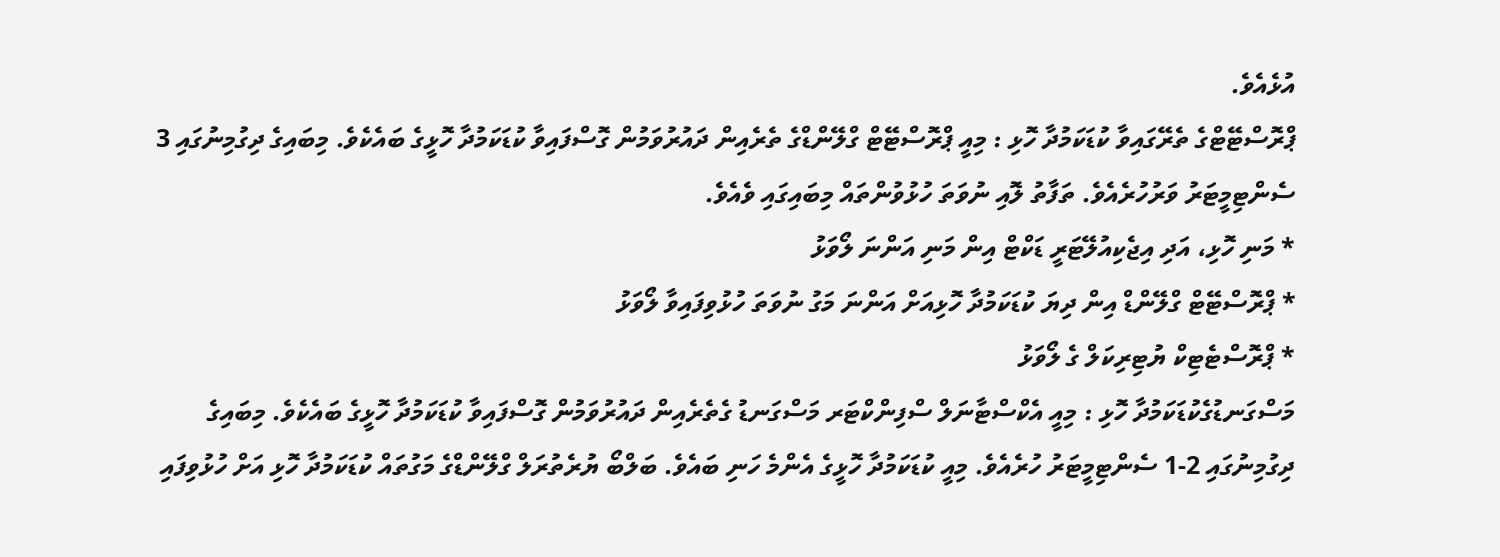އުޅެއެވެ.
ޕްރޮސްޓޭޓްގެ ތެރޭގައިވާ ކުޑަކަމުދާ ހޮޅި : މިއީ ޕްރޮސްޓޭޓް ގްލޭންޑްގެ ތެރެއިން ދައުރުވަމުން ގޮސްފައިވާ ކުޑަކަމުދާ ހޮޅީގެ ބައެކެވެ. މިބައިގެ ދިގުމިނުގައި 3 ސެންޓިމީޓަރު ވަރުހުރެއެވެ. ތަފާތު ލޮއި ނުވަތަ ހުޅުވުންތައް މިބައިގައި ވެއެވެ.
* މަނި ހޮޅި، އަދި އިޖެކިއުލޭޓަރީ ޑަކްޓް އިން މަނި އަންނަ ލޯވަޅު
* ޕްރޮސްޓޭޓް ގްލޭންޑް އިން ދިޔަ ކުޑަކަމުދާ ހޮޅިއަށް އަންނަ މަގު ނުވަތަ ހުޅުވިފައިވާ ލޯވަޅު
* ޕްރޮސްޓެޓިކް ޔުޓިރިކަލް ގެ ލޯވަޅު
މަސްގަނޑުގެކުޑަކަމުދާ ހޮޅި : މިއީ އެކްސްޓާނަލް ސްފިންކްޓަރ މަސްގަނޑު ގެތެރެއިން ދައުރުވަމުން ގޮސްފައިވާ ކުޑަކަމުދާ ހޮޅީގެ ބައެކެވެ. މިބައިގެ ދިގުމިނުގައި 2-1 ސެންޓިމީޓަރު ހުރެއެވެ. މިއީ ކުޑަކަމުދާ ހޮޅީގެ އެންމެ ހަނި ބައެވެ. ބަލްބޯ ޔުރެތުރަލް ގްލޭންޑްގެ މަގުތައް ކުޑަކަމުދާ ހޮޅި އަށް ހުޅުވިފައި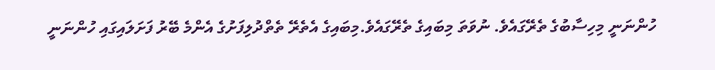ހުންނަނީ މިހިސާބުގެ ތެރޭގައެވެ. ނުވަތަ މިބައިގެ ތެރޭގައެވެ.މިބައިގެ އެތެރޭ ތެތްދުލިފަށުގެ އެންމެ ބޭރު ފަށަލައިގައި ހުންނަނީ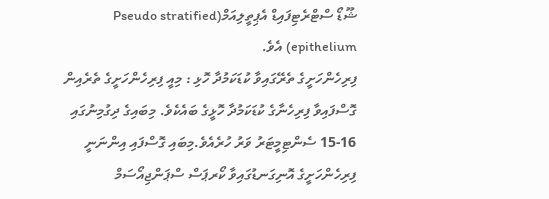ޝޫޑޯ ސްޓްރެޓިފައިޑް އެޕިތީލިއަމް(Pseudo stratified epithelium) އެވެ.
ފިރިހެންހަށީގެ ތެރޭގައިވާ ކުޑަކަމުދާ ހޮޅި : މިއީ ފިރިހެންހަށީގެ ތެރެއިން ގޮސްފައިވާ ފިރިހެނާގެ ކުޑަކަމުދާ ހޮޅީގެ ބައެކެވެ. މިބައިގެ ދިގުމިނުގައި 16-15 ސެންޓިމީޓަރު ވަރު ހުރެއެވެ.މިބައި ގޮސްފައި އިންނަނީ ފިރިހެންހަށީގެ އޮނިގަނޑުގައިވާ ކޯރޕަސް ސްޕަންޖިއޯސަމް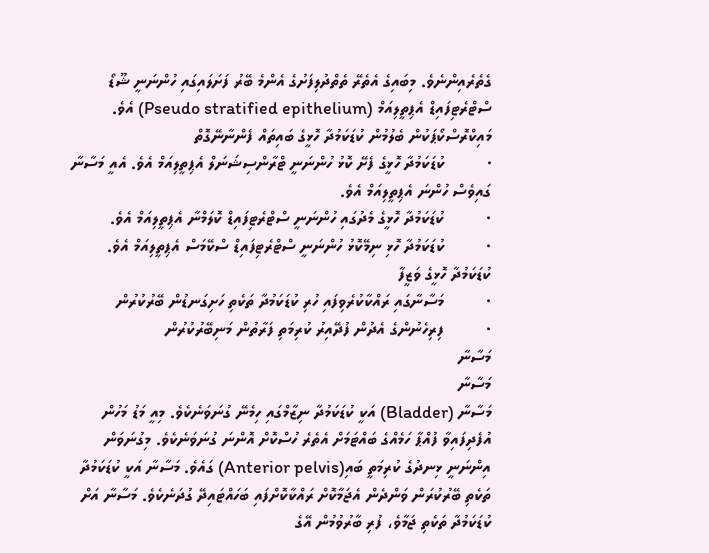ގެތެރެއިންނެވެ. މިބައިގެ އެތެރޭ ތެތްދުލިފަށުގެ އެންމެ ބޭރު ފަށަލައިގައި ހުންނަނީ ޝޫޑޯ ސްޓްރެޓިފައިޑް އެޕިތީލިއަމް (Pseudo stratified epithelium) އެވެ.
މައިކްރޮސްކޯޕަކުން ބެލުމުން ކުޑަކަމުދާ ހޮޅީގެ ބައިތައް ފެންނާނޭގޮތް
·         ކުޑަކަމުދާ ހޮޅީގެ ފެށޭ ކޮޅު ހުންނަނީ ޓްރާންސިޝަނަލް އެޕިތީލިއަމް އެވެ. އެއީ މަސާނާ ގައިވެސް ހުންނަ އެޕިތީލިއަމް އެވެ.
·         ކުޑަކަމުދާ ހޮޅީގެ މެދުގައި ހުންނަނީ ސްޓްރެޓިފައިޑް ކޮލަމްނާ އެޕިތީލިއަމް އެވެ.
·         ކުޑަކަމުދާ ހޮޅި ނިމޭކޮޅު ހުންނަނީ ސްޓްރެޓިފައިޑް ސްކޭމަސް އެޕިތީލިއަމް އެވެ.
ކުޑަކަމުދާ ހޮޅީގެ ވަޒީފާ
·         މަސާނާގައި ރައްކާކުރެވިފައި ހުރި ކުޑަކަމުދާ ތަކެތި ހަށިގަނޑުން ބޭރުކުރުން
·         ފިރިހެނުންގެ އެދުން ފުދޭއިރު ކުރިމަތި ފަރާތުން މަނިބޭރުކުރުން
މަސާނާ
މަސާނާ
މަސާނާ (Bladder) އަކީ ކުޑަކަމުދާ ނިޒާމްގައި ހިމެނޭ ގުނަވަނެކެވެ. މިއީ މަޑު މަހުން އުފެދިފައިވާ ފުއްޕާ ހަމެއްގެ ބައްޓަމަށް އެތެރެ ހުސްކޮށް އޮންނަ ގުނަވަނެކެވެ. މިގުނަވަން އިންނަނީ ޅިނދުގެ ކުރިމަތީ ބައި(Anterior pelvis) ގައެވެ. މަސާނާ އަކީ ކުޑަކަމުދާ ތަކެތި ބޭރުކުރަން ވަންދެން އެޖަމާކޮށް ރައްކާކޮށްފައި ބަހައްޓައިދޭ ގުދަނެކެވެ. މަސާނާ އަށް ކުޑަކަމުދާ ތަކެތި ޖަމާވެ، ފުރި ބާރުވުމުން އޭގެ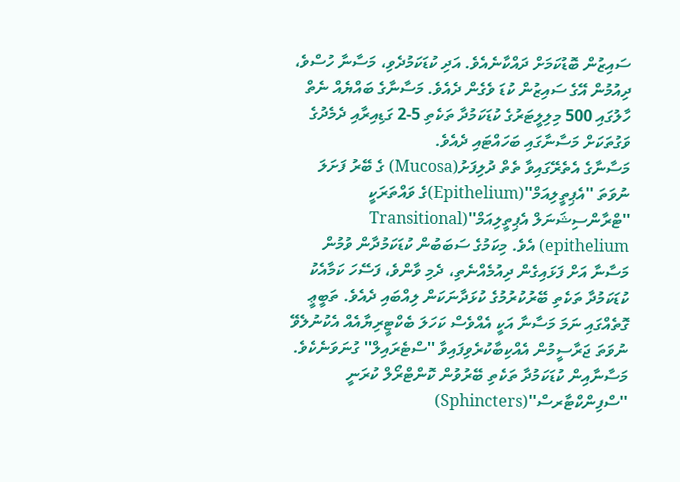ސައިޒުން ބޮޑުކަމަށް ދައްކާނެއެވެ. އަދި ކުޑަކަމުދެވި، މަސާނާ ހުސްވެ، ދިއުމުން އޭގެ ސައިޒުން ކުޑަ ވެގެން ދެއެވެ. މަސާނާގެ ބައްޔެއް ނެތް ހާލުގައި 500 މިލިލީޓަރުގެ ކުޑަކަމުދާ ތަކެތި 5-2 ގަޑިއިރާއި ދެމެދުގެ ވަގުތަކަށް މަސާނާގައި ބަހައްޓައި ދެއެވެ.
މަސާނާގެ އެތެރޭގައިވާ ތެތް ދުލިފަށު(Mucosa) ގެ ބޭރު ފަށަލަ ނުވަތަ ''އެޕިތީލިއަމް''(Epithelium)ގެ ވައްތަރަކީ ''ޓްރާންސިޝަނަލް އެޕިތީލިއަމް''(Transitional epithelium) އެވެ. މިކަމުގެ ސަބަބުން ކުޑަކަމުދާން ވުމުން މަސާނާ އަށް ފަޅައިގެން ދިއުމެއްނެތި، ދެމި ވާންވެ، ފަސޭހަ ކަމާއެކު ކުޑަކަމުދާ ތަކެތި ބޭރުކުރުމުގެ ކުޅަދާނަކަން ލިއްބައި ދެއެވެ. ތަބީޢީ ގޮތެއްގައި ނަމަ މަސާނާ އަކީ އެއްވެސް ކަހަލަ ބެކްޓީރިޔާއެއް އެކުނުލެވޭ ނުވަތަ ޖަރާސީމުން އެއްކިބާކުރެވިފައިވާ ''ސްޓެރައިލް'' ގުނަވަނެކެވެ.
މަސާނާއިން ކުޑަކަމުދާ ތަކެތި ބޭރުވުން ކޮންޓްރޯލް ކުރަނީ ''ސްފިންކްޓާރސް''(Sphincters)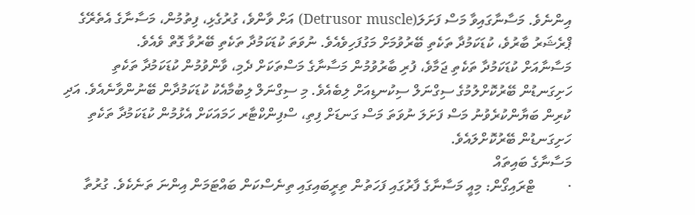އިންނެވެ. މަސާނާގައިވާ މަސް ފަށަލަ(Detrusor muscle) އަށް ވާންވެ، ގުރުގެޅި، ފިތުމުން، މަސާނާގެ އެތެރޭގެ ޕްރެޝަރު ބާރުވެ، ކުޑަކަމުދާ ތަކެތި ބޭރުވުމަށް މަގުފަހިވެއެވެ. ނުވަތަ ކުޑަކަމުދާ ތަކެތި ބޭރުވާ ގޮތް ވެއެވެ.
މަސާނާއަށް ކުޑަކަމުދާ ތަކެތި ޖަމާވެ، ފުރި ބާރުވުމުން މަސާނާގެ މަސްތަކަށް ދެމި، ވާންވުމުން ކުޑަކަމުދާ ތަކެތި ހަށިގަނޑުން ބޭރުކޮށްލުމުގެ ސިގްނަލް ސިކުނޑިއަށް ލިބެއެވެ. މި ސިގްނަލް ލިބުމާއެކު ކުޑަކަމުދާން ބޭނުންވާނެއެވެ. އަދި ކުރިން ބަޔާންކުރެވުނު މަސް ފަށަލަ ނުވަތަ މަސް ގަނޑަށް ފިތި، ސްފިންކްޓާރ ހަމައަކަށް އެޅުމުން ކުޑަކަމުދާ ތަކެތި ހަށިގަނޑުން ބޭރުކޮށްލައެވެ.
މަސާނާގެ ބައިތައް
·         ޓްރައިގޯން: މިއީ މަސާނާގެ ފާރުގައި ފަހަތުން ތިރީބައިގައި ތިނެސްކަން ބައްޓަމަން އިންނަ ތަނެކެވެ. ގުރުތާ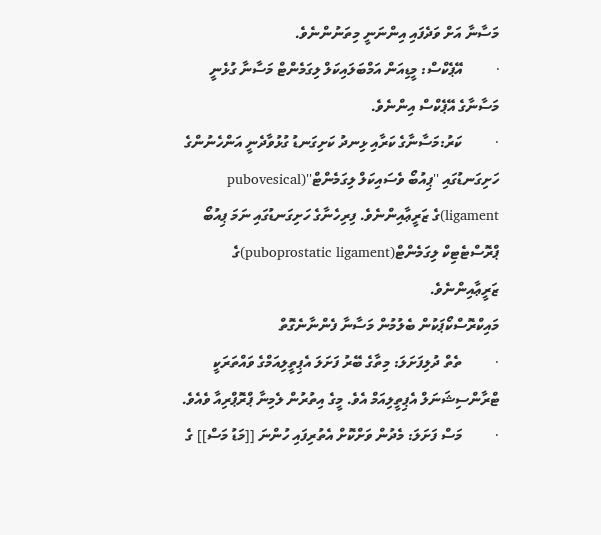މަސާނާ އަށް ވަދެފައި އިންނަނީ މިތަނުންނެވެ.
·         އޭޕެކްސް: މީޑިއަން އަމްބަލައިކަލް ލިގަމެންޓް މަސާނާ ގުޅެނީ މަސާނާގެ އޭޕެކްސް އިންނެވެ.
·         ކަރު:މަސާނާގެ ކަރާއި ޅިނދު ކަށިގަނޑު ގުޅުވާދެނީ އަންހެނުންގެ ހަށިގަނޑުގައި ''ޕިއުބޯ ވެސައިކަލް ލިގަމެންޓް''(pubovesical ligament)ގެ ޒަރީޢާއިންނެވެ. ފިރިހެނާގެ ހަށިގަނޑުގައި ނަމަ ޕިއުބޯ ޕްރޮސްޓެޓިކް ލިގަމެންޓް(puboprostatic ligament)ގެ ޒަރީޢާއިންނެވެ.
މައިކްރޮސްކޯޕަކުން ބެލުމުން މަސާނާ ފެންނާނެގޮތް
·         ތެތް ދުލިފަށަލަ: މިތާގެ ބޭރު ފަށަލަ އެޕިތީލިއަމްގެ ވައްތަރަކީ ޓްރާންސިޝަނަލް އެޕިތީލިއަމް އެވެ. މީގެ އިތުރުން ލެމިނާ ޕްރޮޕްރިއާ ވެއެވެ.
·         މަސް ފަށަލަ: މެދުން ވަށްކޮށް އެތުރިފައި ހުންނަ [[މަޑު މަސް]] ގެ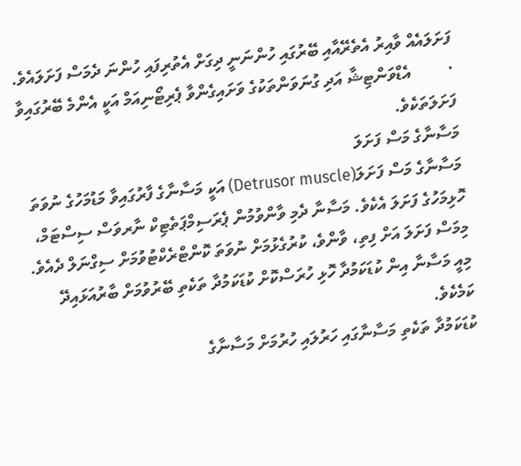ފަށަލައެއް ވާއިރު އެތެރޭއާއި ބޭރުގައި ހުންނަނީ ދިގަށް އެތުރިފައި ހުންނަ ދެމަސް ފަށަލައެވެ.
·         އެޑްވަންޓިޝާ އަދި ގުނަވަންތަކުގެ ވަށައިގެންވާ ޕެރިޓޯނިއަމް އަކީ އެންމެ ބޭރުގައިވާ ފަށަލަތަކެވެ.
މަސާނާގެ މަސް ފަށަލަ
މަސާނާގެ މަސް ފަށަލަ(Detrusor muscle) އަކީ މަސާނާގެ ފާރުގައިވާ މަޑުމަހުގެ ނުވަތަ ހޮޅިމަހުގެ ފަށަލަ އެކެވެ. މަސާނާ ދެމި ވާންވުމުން ޕެރަސިމްޕަތެޓިކް ނާރވަސް ސިސްޓަމް، މިމަސް ފަށަލަ އަށް ފިތި، ވާންވެ، ކުރުގެޅުމަށް ނުވަތަ ކޮންޓްރެކްޓުވުމަށް ސިގްނަލް ދެއެވެ. މިއީ މަސާނާ އިން ކުޑަކަމުދާ ހޮޅި ހުރަސްކޮށް ކުޑަކަމުދާ ތަކެތި ބޭރުވުމަށް ބާރުއަޅައިދޭ ކަމެކެވެ.
ކުޑަކަމުދާ ތަކެތި މަސާނާގައި ހަރުލައި ހުރުމަށް މަސާނާގެ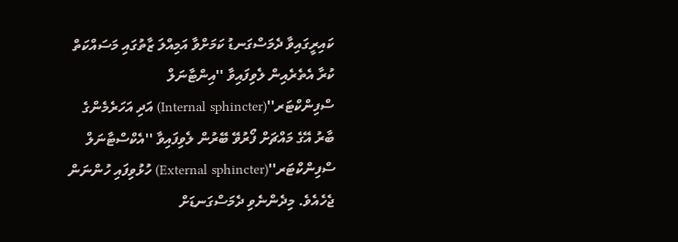ކައިރީގައިވާ ދެމަސްގަނޑު ކަމަށްވާ އަމިއްލަ ޒާތުގައި މަސައްކަތް ކުރާ އެތެރެއިން ލެވިފައިވާ ''އިންޓާނަލް ސްފިންކްޓަރ''(Internal sphincter) އަދި އަހަރެމެންގެ ބާރު އޭގެ މައްޗަށް ފޯރުވޭ ބޭރުން ލެވިފައިވާ ''އެކްސްޓާނަލް ސްފިންކްޓަރ''(External sphincter) ހުޅުވިފައި ހުންނަން ޖެހެއެވެ. މިދެންނެވި ދެމަސްގަނޑަށް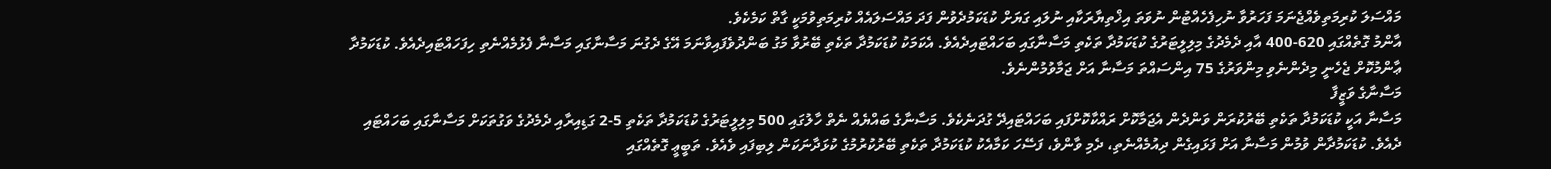މައްސަލަ ކުރިމަތިވެއްޖެނަމަ ފަހަރުވާ ނުހިފެހެއްޓުން ނުވަތަ އިޚްތިޔާރަކާއި ނުލައި ގަޔަށް ކުޑަކަމުދެވުން ފަދަ މައްސަލައެއް ކުރިމަތިވުމަކީ ގާތް ކަމެކެވެ.
އާންމު ގޮތެއްގައި 620-400 އާއި ދެމެދުގެ މިލިލީޓަރުގެ ކުޑަކަމުދާ ތަކެތި މަސާނާގައި ބަހައްޓައިދެއެވެ. އެކަމަކު ކުޑަކަމުދާ ތަކެތި ބޭރުވާ މަގު ބަންދުވެފައިވާނަމަ އޭގެ ދެގުނަ މަސާނާގައި މަސާނާ ފެޅުމެއްނެތި ހިފަހައްޓައިދެއެވެ. ކުޑަކަމުދާ ޢާންމުކޮށް ޖެހެނީ މިދެންނެވި މިންވަރުގެ 75 އިންސައްތަ މަސާނާ އަށް ޖަމާވުމުންނެވެ.
މަސާނާގެ ވަޒީފާ
މަސާނާ އަކީ ކުޑަކަމުދާ ތަކެތި ބޭރުކުރަން ވަންދެން އެޖަމާކޮށް ރައްކާކޮށްފައި ބަހައްޓައިދޭ ގުދަނެކެވެ. މަސާނާގެ ބައްޔެއް ނެތް ހާލުގައި 500 މިލިލީޓަރުގެ ކުޑަކަމުދާ ތަކެތި 5-2 ގަޑިއިރާއި ދެމެދުގެ ވަގުތަކަށް މަސާނާގައި ބަހައްޓައި ދެއެވެ. ކުޑަކަމުދާން ވުމުން މަސާނާ އަށް ފަޅައިގެން ދިއުމެއްނެތި، ދެމި ވާންވެ، ފަސޭހަ ކަމާއެކު ކުޑަކަމުދާ ތަކެތި ބޭރުކުރުމުގެ ކުޅަދާނަކަން ލިބިފައި ވެއެވެ. ތަބީޢީ ގޮތެއްގައި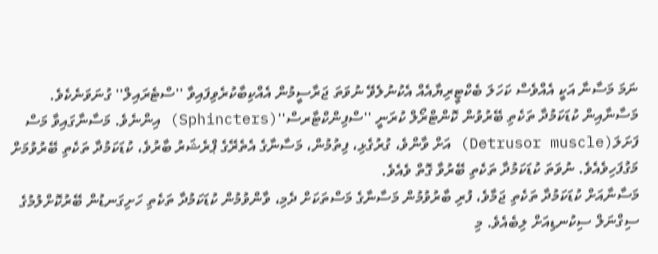ނަމަ މަސާނާ އަކީ އެއްވެސް ކަހަލަ ބެކްޓީރިޔާއެއް އެކުނުލެވޭ ނުވަތަ ޖަރާސީމުން އެއްކިބާކުރެވިފައިވާ ''ސްޓެރައިލް'' ގުނަވަނެކެވެ.
މަސާނާއިން ކުޑަކަމުދާ ތަކެތި ބޭރުވުން ކޮންޓްރޯލް ކުރަނީ ''ސްފިންކްޓާރސް''(Sphincters) އިންނެވެ. މަސާނާގައިވާ މަސް ފަށަލަ(Detrusor muscle) އަށް ވާންވެ، ގުރުގެޅި، ފިތުމުން، މަސާނާގެ އެތެރޭގެ ޕްރެޝަރު ބާރުވެ، ކުޑަކަމުދާ ތަކެތި ބޭރުވުމަށް މަގުފަހިވެއެވެ. ނުވަތަ ކުޑަކަމުދާ ތަކެތި ބޭރުވާ ގޮތް ވެއެވެ.
މަސާނާއަށް ކުޑަކަމުދާ ތަކެތި ޖަމާވެ، ފުރި ބާރުވުމުން މަސާނާގެ މަސްތަކަށް ދެމި، ވާންވުމުން ކުޑަކަމުދާ ތަކެތި ހަށިގަނޑުން ބޭރުކޮށްލުމުގެ ސިގްނަލް ސިކުނޑިއަށް ލިބެއެވެ. މި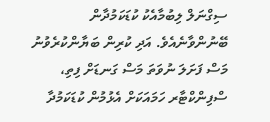ސިގްނަލް ލިބުމާއެކު ކުޑަކަމުދާން ބޭނުންވާނެއެވެ. އަދި ކުރިން ބަޔާންކުރެވުނު މަސް ފަށަލަ ނުވަތަ މަސް ގަނޑަށް ފިތި، ސްފިންކްޓާރ ހަމައަކަށް އެޅުމުން ކުޑަކަމުދާ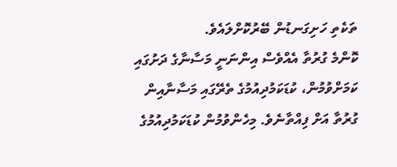ތަކެތި ހަށިގަނޑުން ބޭރުކޮށްލައެވެ.
ކޮންމެ ގުރުތާ އެއްވެސް އިންނަނީ މަސާނާގެ ދަށުގައި ކަމަށްވުމުން، ކުޑަކަމުދިއުމުގެ ތެރޭގައި މަސާނާއިން ގުރުތާ އަށް ފިއްތާނެވެ. މިހެންވުމުން ކުޑަކަމުދިއުމުގެ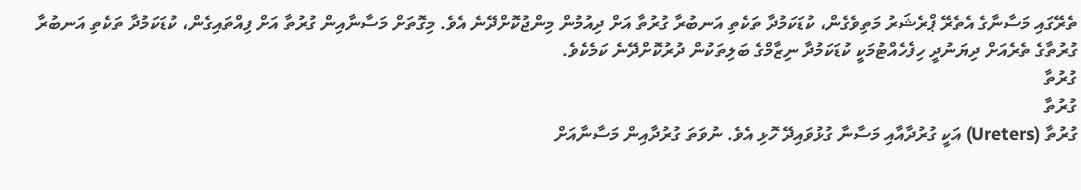ތެރޭގައި މަސާނާގެ އެތެރޭ ޕްރެޝަރު މަތިވެގެން، ކުޑަކަމުދާ ތަކެތި އަނބުރާ ގުރުތާ އަށް ދިއުމުން މިންޖުކޮށްދޭނެ އެވެ. މިގޮތަށް މަސާނާއިން ގުރުތާ އަށް ފިއްތައިގެން، ކުޑަކަމުދާ ތަކެތި އަނބުރާ ގުރުތާގެ ތެރެއަށް ދިޔަނުދީ ހިފެހެއްޓުމަކީ ކުޑަކަމުދާ ނިޒާމްގެ ބަލިތަކުން ދުރުކޮށްދޭނެ ކަމެކެވެ.
ގުރުތާ
ގުރުތާ
ގުރުތާ (Ureters) އަކީ ގުރުދާއާއި މަސާނާ ގުޅުވައިދޭ ހޮޅި އެވެ. ނުވަތަ ގުރުދާއިން މަސާނާއަށް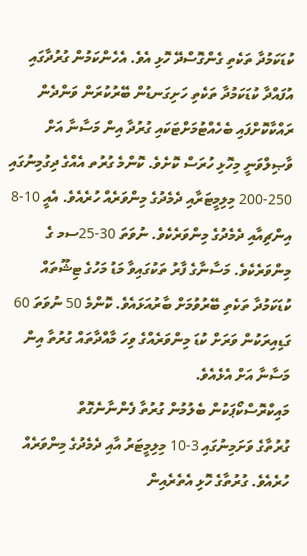ކުޑަކަމުދާ ތަކެތި ގެންގޮސްދޭ ހޮޅި އެވެ. އެހެންކަމުން ގުރުދާގައި އުފައްދާ ކުޑަކަމުދާ ތަކެތި ހަށިގަނޑުން ބޭރުކުރަން ވަންދެން ރައްކާކޮށްފައި ބެހެއްޓުމަށްޓަކައި ގުރުދާ އިން މަސާނާ އަށް ވާޞިލްވަނީ މިހޮޅި ހުރަސް ކޮށެވެ. ކޮންމެ ގުރުތ އެއްގެ ދިގުމިނުގައި 250-200 މިލިމީޓަރާއި ދެމެދުގެ މިންވަރެއް ހުރެއެވެ. އެއީ 10-8 އިންޗިއާއި ދެމެދުގެ މިންވަރެކެވެ. ނުވަތަ 30-25ސމ ގެ މިންވަރެކެވެ. މަސާނާގެ ފާރު ތަކުގައިވާ މަޑު މަހުގެ ޓިޝޫތައް ކުޑަކަމުދާ ތަކެތި ބޭރުވުމަށް ބާރުއަޅައެވެ. ކޮންމެ 50 ނުވަތަ 60 ގަޑިއިރަކުން ވަރަށް ކުޑަ މިންވަރެއްގެ ވިހަ މާއްދާތައް ގުރުތާ އިން މަސާނާ އަށް އެޅެއެވެ.
މައިކްރޮސްކޯޕަކުން ބެލުމުން ގުރުތާ ފެންނާނެގޮތް
ގުރުތާގެ ވަށަމިނުގައި 3-10 މިލިމީޓަރު އާއި ދެމެދުގެ މިންވަރެއް ހުރެއެވެ. ގުރުތާގެ ހޮޅި އެތެރެއިން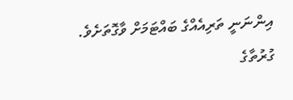އިންނަނީ ތަރިއެއްގެ ބައްޓަމަށް ވާގޮތަށެވެ. ގުރުތާގެ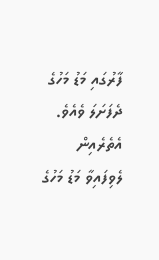ފާރުގައި މަޑު މަހުގެ ދެފަށަލަ ވެއެވެ. އެތެރެއިން ލެވިފައިވާ މަޑު މަހުގެ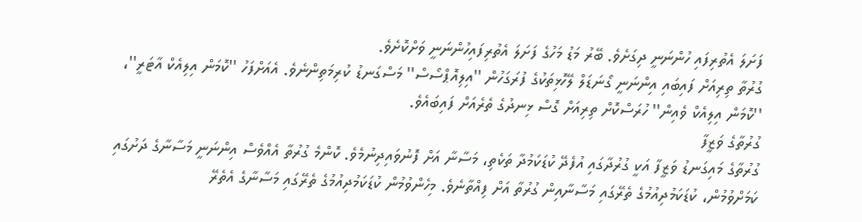ފަށަލަ އެތުރިފައި ހުންނަނީ ދިގަށެވެ. ބޭރު މަޑު މަހުގެ ފަށަލަ އެތުރިފައިހުންނަނީ ވަށްކޮށެވެ.
ގުރުތާ ތިރިއަށް ފައިބައި އިންނަނީ ގޯނަޑަލް ލޭހޮޅިތަކުގެ ފުރަގަހުން ''އިލިއޮޕްސޯސް'' މަސްގަނޑު ކުރިމަތިންނެވެ. އެއަށްފަހު ''ކޮމަން އިލިއެކް އާޓަރީ''، ''ކޮމަން އިލިއެކް ވެއިން'' ހުރަސްކޮށް ތިރިއަށް ގޮސް ޅިނދުގެ ތެރެއަށް ފައިބައެވެ.
ގުރުތާގެ ވަޒީފާ
ގުރުތާގެ މައިގަނޑު ވަޒީފާ އަކީ ގުރުދާގައި އުފެދޭ ކުޑަކަމުދާ ތަކެތި، މަސާނާ އަށް ފޮނުވައިދިނުމެވެ. ކޮންމެ ގުރުތާ އެއްވެސް އިންނަނީ މަސާނާގެ ދަށުގައި ކަމަށްވުމުން، ކުޑަކަމުދިއުމުގެ ތެރޭގައި މަސާނާއިން ގުރުތާ އަށް ފިއްތާނެވެ. މިހެންވުމުން ކުޑަކަމުދިއުމުގެ ތެރޭގައި މަސާނާގެ އެތެރޭ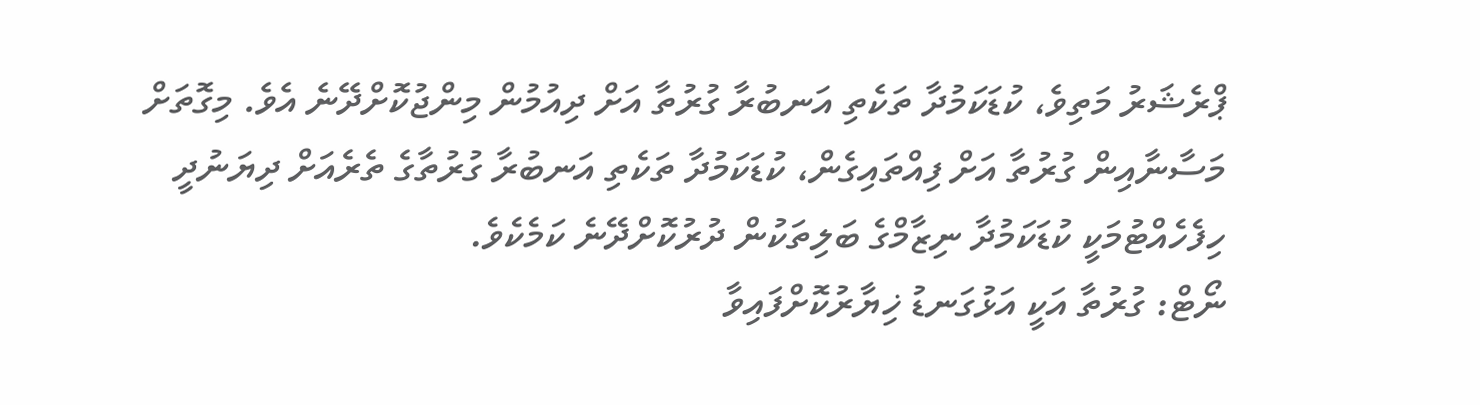ޕްރެޝަރު މަތިވެ، ކުޑަކަމުދާ ތަކެތި އަނބުރާ ގުރުތާ އަށް ދިއުމުން މިންޖުކޮށްދޭނެ އެވެ. މިގޮތަށް މަސާނާއިން ގުރުތާ އަށް ފިއްތައިގެން، ކުޑަކަމުދާ ތަކެތި އަނބުރާ ގުރުތާގެ ތެރެއަށް ދިޔަނުދީ ހިފެހެއްޓުމަކީ ކުޑަކަމުދާ ނިޒާމްގެ ބަލިތަކުން ދުރުކޮށްދޭނެ ކަމެކެވެ.
ނޯޓް: ގުރުތާ އަކީ އަޅުގަނޑު ޚިޔާރުކޮށްފައިވާ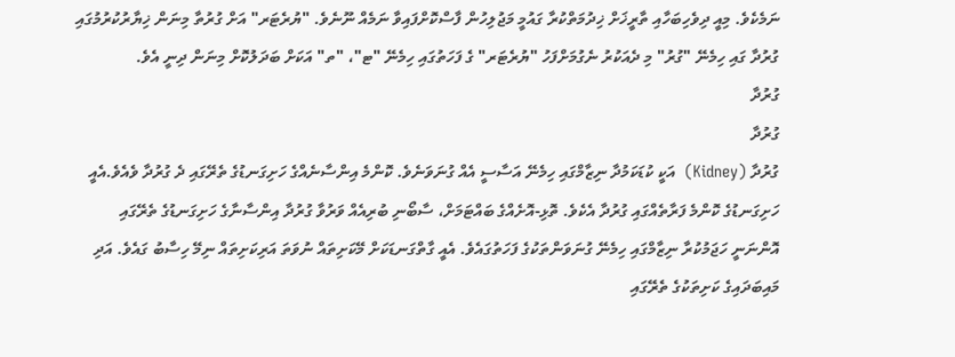ނަމެކެވެ. މިއީ ދިވެހިބަހާއި ތާރީޚަށް ޚިދުމަތްކުރާ ގައުމީ މަޖުލިހުން ފާސްކޮށްފައިވާ ނަމެއް ނޫނެވެ. "ޔުރެޓަރ" އަށް ގުރުތާ މިނަން ޚިޔާރުކުރުމުގައި ގުރުދާ ގައި ހިމެނޭ "ގުރު" މި ދެއަކުރު ނެގުމަށްފަހު "ޔުރެޓަރ" ގެ ފަހަތުގައި ހިމެނޭ "ޓ"، "ތ" އަކަށް ބަދަލުކޮށް މިނަން ދިނީ އެވެ.
ގުރުދާ
ގުރުދާ
ގުރުދާ (Kidney)  އަކީ ކުޑަކަމުދާ ނިޒާމްގައި ހިމެނޭ އަސާސީ އެއް ގުނަވަނެވެ. ކޮންމެ އިންސާނެއްގެ ހަށިގަނޑުގެ ތެރޭގައި ދެ ގުރުދާ ވެއެވެ.އެއީ ހަށިގަނޑުގެ ކޮންމެ ފަރާތެއްގައި ގުރުދާ އެކެވެ. ތޮޅި-އޮށެއްގެ ބައްޓަމަށް، ސާބޯނި ބުރިއެއް ވަރުވާ ގުރުދާ އިންސާނާގެ ހަށިގަނޑުގެ ތެރޭގައި އޮންނަނީ ހަޖަމުކުރާ ނިޒާމްގައި ހިމެނޭ ގުނަވަންތަކުގެ ފަހަތުގައެވެ. އެއީ ގާތްގަނޑަކަށް މޭކަށިތައް ނުވަތަ އަރިކަށިތައް ނިމޭ ހިސާބު ގައެވެ. އަދި މައިބަދައިގެ ކަށިތަކުގެ ތެރޭގައި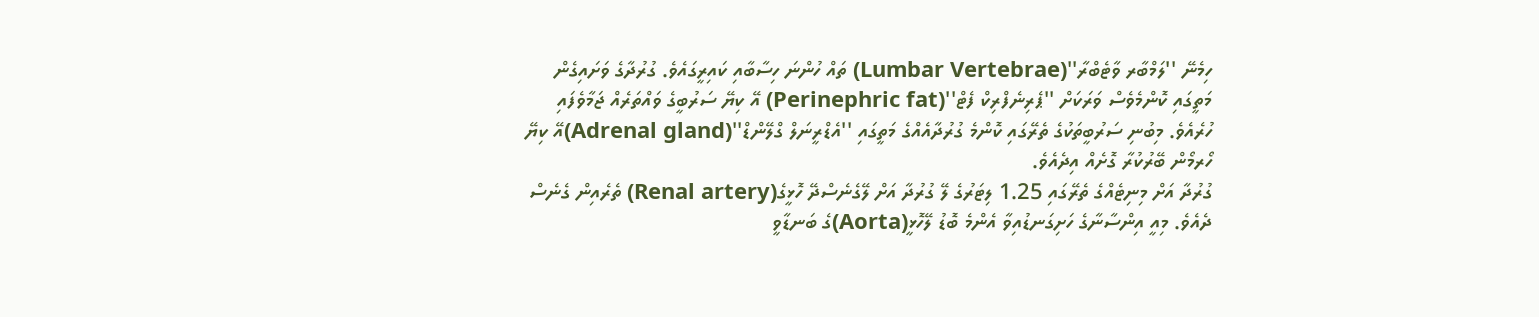ހިމެނޭ ''ލަމްބާރ ވާޓެބްރާ''(Lumbar Vertebrae) ތައް ހުންނަ ހިސާބާއި ކައިރީގައެވެ. ގުރުދާގެ ވަށައިގެން މަތީގައި ކޮންމެވެސް ވަރަކަށް ''ޕެރިނެފްރިކް ފެޓް''(Perinephric fat) އޭ ކިޔޭ ސަރުބީގެ ވައްތަރެއް ޖަމާވެފައި ހުރެއެވެ. މިބުނި ސަރުބީތަކުގެ ތެރޭގައި ކޮންމެ ގުރުދާއެއްގެ މަތީގައި ''އެޑްރީނަލް ގްލޭންޑް''(Adrenal gland)އޭ ކިޔޭ ހޯރމޯން ބޭރުކުރާ ގޮށެއް އިދެއެވެ.
ގުރުދާ އަށް މިނިޓެއްގެ ތެރޭގައި 1.25 ލިޓަރުގެ ލޭ ގުރުދާ އަށް ލޭގެނެސްދޭ ހޮޅީގެ(Renal artery) ތެރެއިން ގެނެސް ދެއެވެ. މިއީ އިންސާނާގެ ހަށިގަނޑުއިވާ އެންމެ ބޮޑު ލޭހޮޅީ(Aorta)ގެ ބަނޑާވީ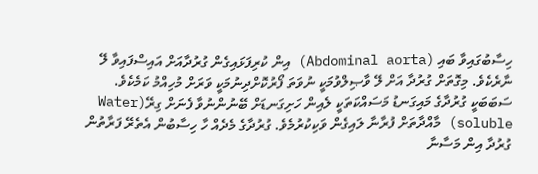ހިސާބުގައިވާ ބައި (Abdominal aorta) އިން ކުރިފަޅައިގެން ގުރުދާއަށް އައިސްފައިވާ ލޭ ނާރެކެވެ. މިގޮތަށް ގުރުދާ އަށް ލޭ ވާޞިލްވުމަކީ ނުވަތަ ފޯރުކޮށްދިނުމަކީ ވަރަށް މުހިއްމު ކަމެކެވެ. ސަބަބަކީ ގުރުދާގެ މައިގަނޑު މަސައްކަތަކީ ލެއިން ހަށިގަނޑަށް ބޭނުންނުވާ ފެނަށް ގިރޭ(Water soluble) މާއްދާތަށް ފުރާނާ ލައިގެން ވަކިކުރުމެވެ. ގުރުދާގެ މެދެއް ހާ ހިސާބުން އެތެރޭ ފަރާތުން ގުރުދާ އިން މަސާނާ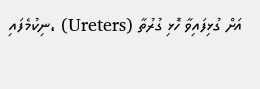އަށް ގުޅިފައިވާ ހޮޅި ގުރުތާ (Ureters) ،ނިކުމެފައި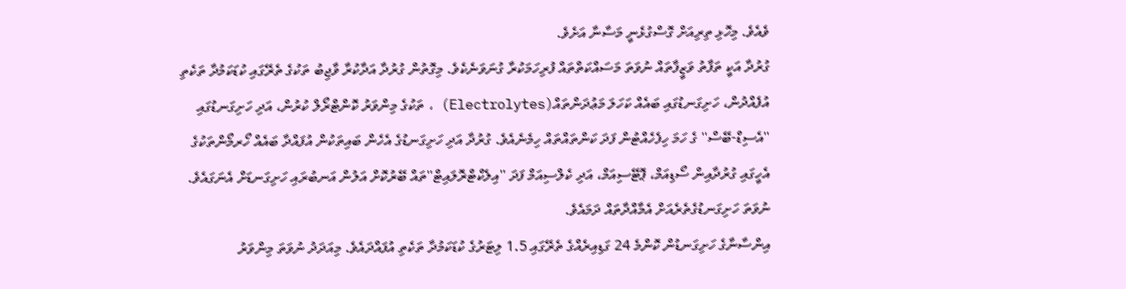ވެއެވެ. މިހޮޅި ތިރިއަށް ގޮސްގުޅެނީ މަސާނާ އަށެވެ.
ގުރުދާ އަކީ ތަފާތު ވަޒީފާތައް ނުވަތަ މަސައްކަތްތައް ފުރިހަމަކުރާ ގުނަވަނެކެވެ. މިގޮތުން ގުރުދާ އަދާކުރާ ވާޖިބު ތަކުގެ ތެރޭގައި ކުޑަކަމުދާ ތަކެތި އުފެއްދުން، ހަށިގަނޑުގައި ބައެއް ކަހަލަ މަޢުދަންތައް(Electrolytes) ، ތަކުގެ މިންވަރު ކޮންޓްރޯލް ކުރުން، އަދި ހަށިގަނޑުގައި ''އެސިޑް-ބޭސް'' ގެ ހަމަ ހިފެހެއްޓުން ފަދަ ކަންތައްތައް ހިމެނެއެވެ. ގުރުދާ އަދި ހަށިގަނޑުގެ އެހެން ބައިތަކުން އުފައްދާ ބައެއް ހޯރމޯންތަކުގެ އެހީގައި ގުރުދާއިން ސޯޑިއަމް، ޕޮޓޭސިއަމް، އަދި ކެލްސިއަމް ފަދަ ''އިލެކްޓްރޮލައިޓް''ތައް ބޭރުކޮށް އަލުން އަނބުރައި ހަށިގަނޑަށް އެނަގައެވެ. ނުވަތަ ހަށިގަނޑުގެތެރެއަށް އެމާއްދާތައް ދަމައެވެ.
އިންސާނާގެ ހަށިގަނޑުން ކޮންމެ 24 ގަޑިއިރެއްގެ ތެރޭގައި 1.5 ލިޓަރުގެ ކުޑަކަމުދާ ތަކެތި އުފައްދައެވެ. މިއަދަދު ނުވަތަ މިންވަރު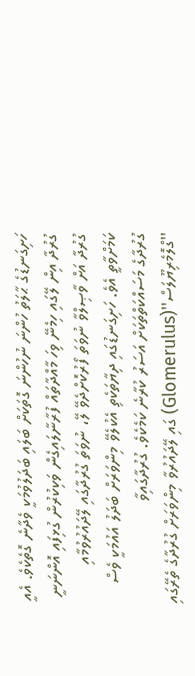ހަށިގަނޑުގެ ޙާލަތު ހުންނަ ނުހުންނަ ގޮތަކަށް ބަލައި ބަދަލުވުމަކީ ވެދާނެ ގޮތެކެވެ. އެއީ ގުރުދާ އިން ލޭގައި ހިމެނޭ ވިހަ މާއްދާތައް ފުރާނާލައިގެން ވަކިކުރުން ގުޅިފައި އޮންނަނީ ގުރުދާ އަށް ވާޞިލްވާ ނުވަތަ ފޯރުކޮށްދެވޭ ލޭ، ނުވަތަ ގުރުދާގައި ލޭދައުރުވުމާއި ކަމަށްވާތީ އެވެ. ހަށިގަނޑުގައި ދިޔާތަކެތި އެކުލެވޭ މިންވަރަށް ބަދަލު އައުމަކީ ވެސް ގުރުދާގެ މަސައްކަތްތަކަށް އަސަރު ކުރާނެ ކަމެކެވެ. ގުރުދާގައިވާ ''ގްލޮމެރިޔޫލަސް''(Glomerulus) ގައި ލޭދައުރުވާ މިންވަރަށް ގުރުދާގެ ތެރޭގައި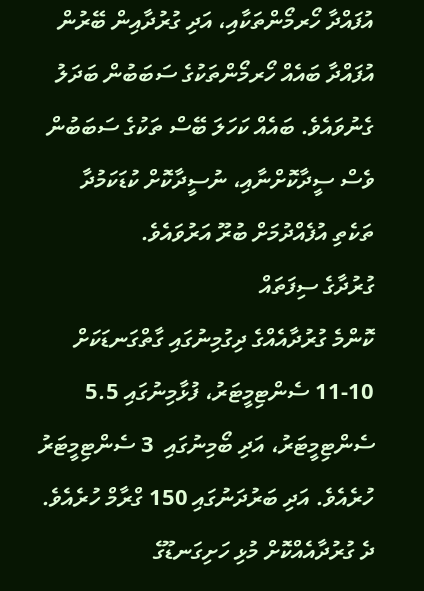އުފައްދާ ހޯރމޯންތަކާއި، އަދި ގުރުދާއިން ބޭރުން އުފައްދާ ބައެއް ހޯރމޯންތަކުގެ ސަބަބުން ބަދަލު ގެނުވައެވެ. ބައެއް ކަހަލަ ބޭސް ތަކުގެ ސަބަބުން ވެސް ސީދާކޮށްނާއި، ނުސީދާކޮށް ކުޑަކަމުދާ ތަކެތި އުފެއްދުމަށް ބުރޫ އަރުވައެވެ.
ގުރުދާގެ ސިފަތައް
ކޮންމެ ގުރުދާއެއްގެ ދިގުމިނުގައި ގާތްގަނޑަކަށް 10-11 ސެންޓިމީޓަރު، ފުޅާމިނުގައި 5.5 ސެންޓިމީޓަރު، އަދި ބޯމިނުގައި  3 ސެންޓިމީޓަރު ހުރެއެވެ. އަދި ބަރުދަނުގައި 150 ގްރާމް ހުރެއެވެ. ދެ ގުރުދާއެއްކޮށް މުޅި ހަށިގަނޑޫގެ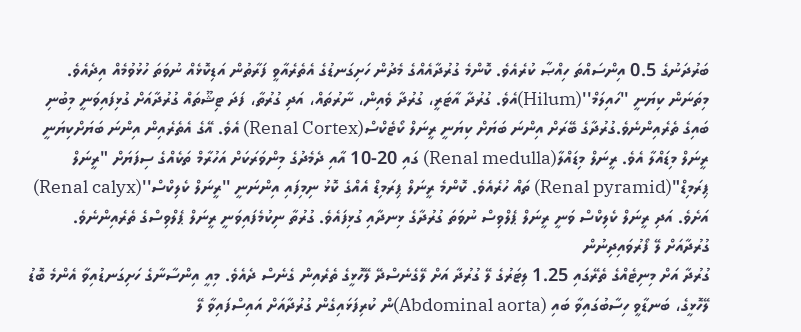ބަރުދަނުގެ 0.5 އިންސައްތަ ހިއްޞާ ކުރެއެވެ. ކޮންމެ ގުރުދާއެއްގެ މެދުން ހަށިގަނޑުގެ އެތެރެއާވީ ފަރާތުން އަޑިކޮޅެއް ނުވަތަ ހުޅުވުމެއް އިދެއެވެ. މިތަނަން ކިޔަނީ ''ހައިލަމް''(Hilum)އެވެ. ގުރުދާ އާޓަރީ، ގުރުދާ ވެއިން، ނާރުތައް، އަދި ގުރުތާ، ފަދަ ޓިޝޫތައް ގުރުދާއަށް ގުޅިފައިވަނީ މިބުނި ބައިގެ ތެރެއިންނެވެ.ގުރުދާގެ ބޭރަށް އިންނަ ބަޔަށް ކިޔަނީ ރީނަލް ކޯޓެކްސް(Renal Cortex) އެވެ. އޭގެ އެތެރެއިން އިންނަ ބަޔަށްކިޔަނީ ރީނަލް މިޑައްލާ އެވެ. ރީނަލް މިޑައްލާ(Renal medulla) ގައި 20-10 އާއި ދެމެދުގެ މިންވަރަކަށް އަހުރާމް ތަކެއްގެ ސިފަޔަށް "ރީނަލް ޕިރަމިޑް"(Renal pyramid) ތައް ހުރެއެވެ. ކޮންމެ ރީނަލް ޕިރަމިޑް އެއްގެ ކޮޅު ނިމިފައި އިންނަނީ ''ރީނަލް ކެލިކްސް''(Renal calyx) އަށެވެ. އަދި ރީނަލް ކެލިކްސް ވަނީ ރީނަލް ޕެލްވިސް ނުވަތަ ގުރުދާގެ ޅިނދާއި ގުޅިފައެވެ. ގުރުތާ ނިކުމެފައިވަނީ ރީނަލް ޕެލްވިސްގެ ތެރެއިންނެވެ.
ގުރުދާއަށް ލޭ ފޯރުވައިދިނުން
ގުރުދާ އަށް މިނިޓެއްގެ ތެރޭގައި 1.25 ލިޓަރުގެ ލޭ ގުރުދާ އަށް ލޭގެނެސްދޭ ލޭހޮޅީގެ ތެރެއިން ގެނެސް ދެއެވެ. މިއީ އިންސާނާގެ ހަށިގަނޑުއިވާ އެންމެ ބޮޑު ލޭހޮޅީގެ، ބަނޑާވީ ހިސާބުގައިވާ ބައި (Abdominal aorta)ން ކުރިފަޅައިގެން ގުރުދާއަށް އައިސްފައިވާ ލޭ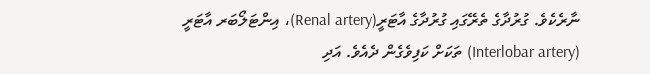ނާރެކެވެ. ގުރުދާގެ ތެރޭގައި ގުރުދާގެ އާޓަރީ(Renal artery)، އިންޓަލޯބަރ އާޓަރީ (Interlobar artery) ތަކަށް ކަފިވެގެން ދެއެވެ. އަދި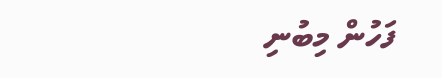ފަހުން މިބުނި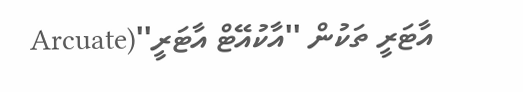އާޓަރީ ތަކުން ''އާކުއޭޓް އާޓަރީ''(Arcuate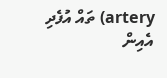artery) ތައް އުފެދި އެއިން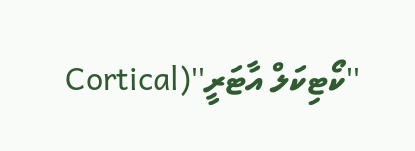''ކޯޓިކަލް އާޓަރީ''(Cortical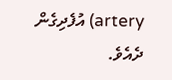artery) އުފެދިގެން ދެއެވެ.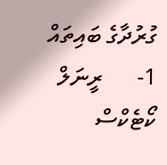ގުރުދާގެ ބައިތައް
1-      ރީނަލް ކޯޓެކްސް